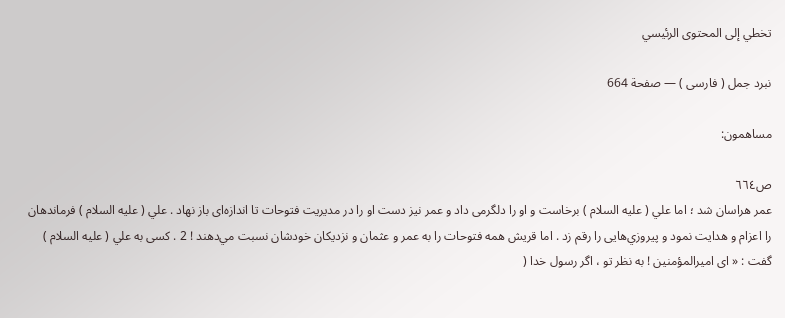تخطي إلى المحتوى الرئيسي

نبرد جمل ( فارسى ) — صفحة 664

مساهمون:

ص٦٦٤
عمر هراسان شد ؛ اما علي ( عليه السلام ) برخاست و او را دلگرمى داد و عمر نيز دست او را در مديريت فتوحات تا اندازه‌اى باز نهاد . علي ( عليه السلام ) فرماندهان را اعزام و هدايت نمود و پيروزي‌هايى را رقم زد . اما قريش همه فتوحات را به عمر و عثمان و نزديكان خودشان نسبت مي‌دهند ! 2 . كسى به علي ( عليه السلام ) گفت : « اى اميرالمؤمنين ! به نظر تو ، اگر رسول خدا (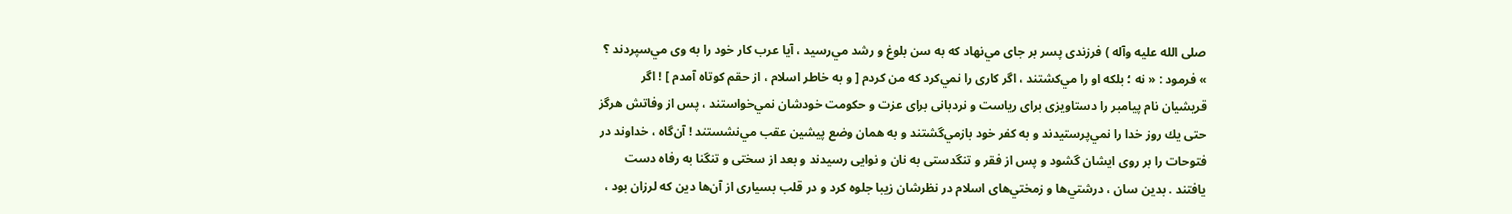صلى الله عليه وآله ) فرزندى پسر بر جاى مي‌نهاد كه به سن بلوغ و رشد مي‌رسيد ، آيا عرب كار خود را به وى مي‌سپردند ؟ » فرمود : « نه ؛ بلكه او را مي‌كشتند ، اگر كارى را نمي‌كرد كه من كردم [ و به خاطر اسلام ، از حقم كوتاه آمدم ] ! اگر قريشيان نام پيامبر را دستاويزى براى رياست و نردبانى براى عزت و حكومت خودشان نمي‌خواستند ، پس از وفاتش هرگز حتى يك روز خدا را نمي‌پرستيدند و به كفر خود بازمي‌گشتند و به همان وضع پيشين عقب مي‌نشستند ! آن‌گاه ، خداوند در فتوحات را بر روى ايشان گشود و پس از فقر و تنگدستى به نان و نوايى رسيدند و بعد از سختى و تنگنا به رفاه دست يافتند . بدين سان ، درشتي‌ها و زمختي‌هاى اسلام در نظرشان زيبا جلوه كرد و در قلب بسيارى از آن‌ها دين كه لرزان بود ،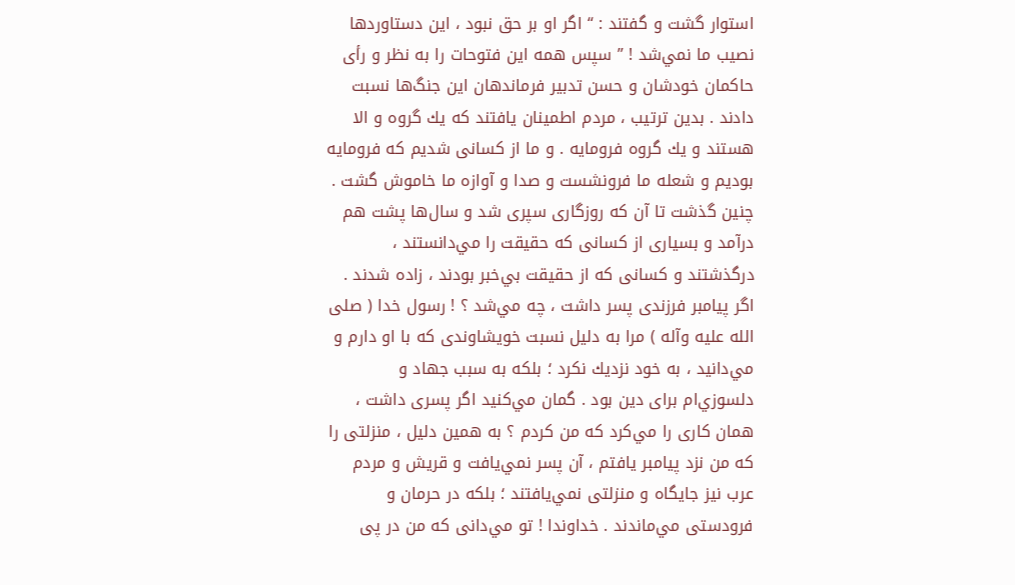استوار گشت و گفتند : “ اگر او بر حق نبود ، اين دستاوردها نصيب ما نمي‌شد ! ” سپس همه اين فتوحات را به نظر و رأى حاكمان خودشان و حسن تدبير فرماندهان اين جنگ‌ها نسبت دادند . بدين ترتيب ، مردم اطمينان يافتند كه يك گروه و الا هستند و يك گروه فرومايه . و ما از كسانى شديم كه فرومايه بوديم و شعله ما فرونشست و صدا و آوازه ما خاموش گشت . چنين گذشت تا آن كه روزگارى سپرى شد و سال‌ها پشت هم درآمد و بسيارى از كسانى كه حقيقت را مي‌دانستند ، درگذشتند و كسانى كه از حقيقت بي‌خبر بودند ، زاده شدند . اگر پيامبر فرزندى پسر داشت ، چه مي‌شد ؟ ! رسول خدا ( صلى الله عليه وآله ) مرا به دليل نسبت خويشاوندى كه با او دارم و مي‌دانيد ، به خود نزديك نكرد ؛ بلكه به سبب جهاد و دلسوزي‌ام براى دين بود . گمان مي‌كنيد اگر پسرى داشت ، همان كارى را مي‌كرد كه من كردم ؟ به همين دليل ، منزلتى را كه من نزد پيامبر يافتم ، آن پسر نمي‌يافت و قريش و مردم عرب نيز جايگاه و منزلتى نمي‌يافتند ؛ بلكه در حرمان و فرودستى مي‌ماندند . خداوندا ! تو مي‌دانى كه من در پى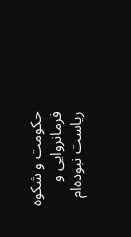حكومت و شكوه فرمانروايى و رياست نبوده‌ام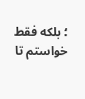؛ بلكه فقط خواستم تا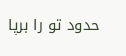حدود تو را برپا